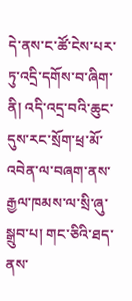དེ་ནས་ང་ཚོ་ངེས་པར་ཏུ་འདྲི་དགོས་བ་ཞིག་ནི། འདི་འདྲ་བའི་ཆུང་དུས་རང་སྲོག་ཕྲ་མོ་འབེན་ལ་བཞག་ནས་རྒྱལ་ཁམས་ལ་སྲི་ཞུ་སྒྲུབ་པ། གང་ཅིའི་ཐད་ནས་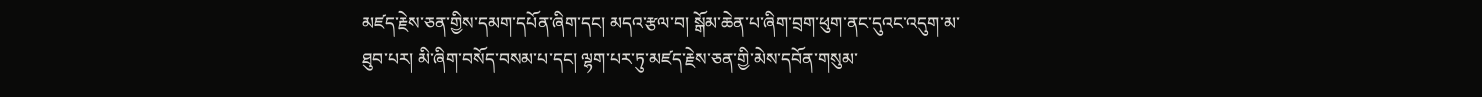མཛད་རྗེས་ཅན་གྱིས་དམག་དཔོན་ཞིག་དང། མདའ་རྩལ་བ། སྒོམ་ཆེན་པ་ཞིག་བྲག་ཕུག་ནང་དུའང་འདུག་མ་ཐུབ་པར། མི་ཞིག་བསོད་བསམ་པ་དང། ལྷག་པར་ཏུ་མཛད་རྗེས་ཅན་གྱི་མེས་དབོན་གསུམ་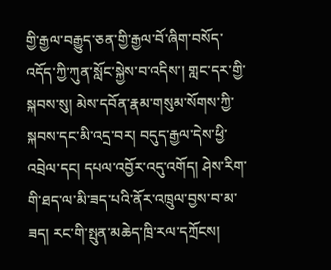གྱི་རྒྱལ་བརྒྱུད་ཅན་གྱི་རྒྱལ་བོ་ཞིག་བསོད་འདོད་ཀྱི་ཀུན་སློང་སྐྱེས་བ་འདིས་། གླང་དར་གྱི་སྐབས་སུ། མེས་དབོན་རྣམ་གསུམ་སོགས་ཀྱི་སྐབས་དང་མི་འདྲ་བར། བདུད་རྒྱལ་དེས་ཕྱི་འབྲེལ་དང། དཔལ་འབྱོར་འདུ་འགོད། ཤེས་རིག་གི་ཐད་ལ་མི་ཟད་པའི་ནོར་འཁྲུལ་བྱས་བ་མ་ཟད། རང་གི་སྤུན་མཆེད་ཁྲི་རལ་དཀྲོངས།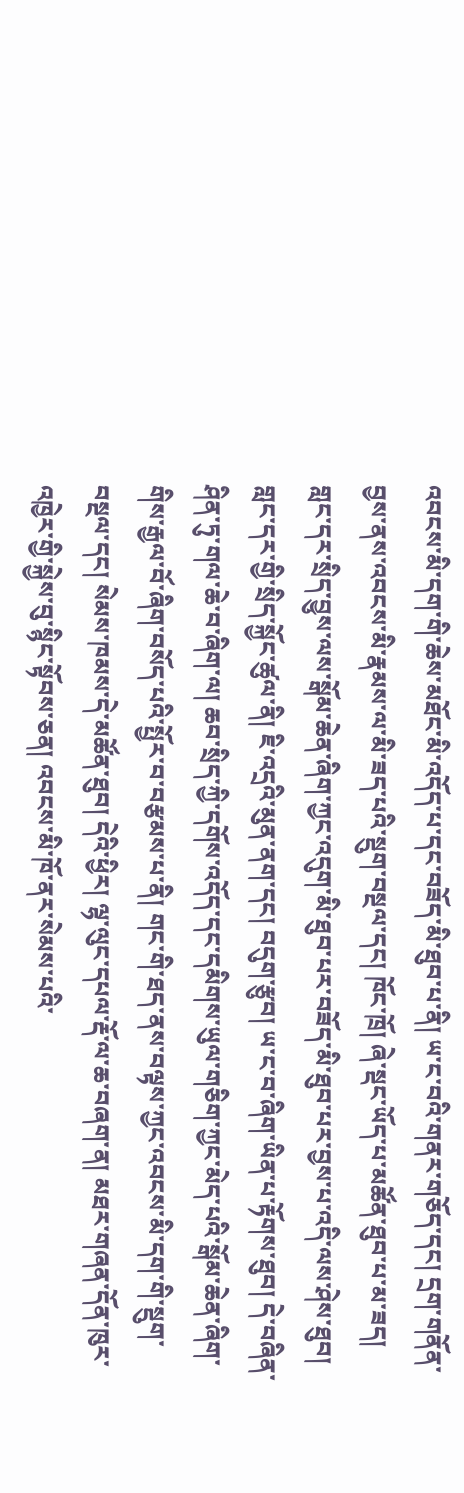འབངས་མི་དག་གི་ཆེས་མཐོང་མི་འདོད་པ་དང་བཟོད་མི་ཐུབ་པ་ནི། ཡ་ང་བའི་གནར་གཅོད་དང། དྲག་གནོན་བྱས་ནས་འབངས་མི་རྣམས་ལ་མི་ཟད་པའི་སྡུག་བསྔལ་དང། ཁོང་ཁྲོ། ཞེ་སྡང་ཡོད་པ་མཚོན་ཐུབ་པ་མ་ཟད། གླང་དར་སྲིད་བྱུས་ལས་སྒོམ་ཆེན་ཞིག་ཀྱང་འདུག་མི་ཐུབ་པར་བཟོད་མི་ཐུབ་པར་བྱས་པ་འདི་ལས་ཤེས་ཐུབ། གླང་དར་གྱི་སྲིད་སྐྱོང་ཚུལ་ནི། ཇི་འདྲའི་མུན་ནག་དང། བདུག་རྩུབ། ཡ་ང་བ་ཞིག་ཡིན་པ་རྟོགས་ཐུབ། དེ་བཞིན་ཤིན་ཏུ་གལ་ཆེ་བ་ཞིག་ལ། ཆབ་སྲིད་ཀྱི་དགོས་འདོད་དང་དམིགས་ཡུལ་གཅིག་ཀྱང་མེད་པའི་སྒོམ་ཆེན་ཞིག་གིས་རྒྱལ་བོ་ཞིག་བསོད་པའི་སྤྱོར་བ་བརྩམས་པ་ནི། གང་གི་ཐད་ནས་བལྟས་ཀྱང་འབངས་མི་དག་གི་སྡུག་བསྔལ་དང། སེམས་ཁམས་དེ་མཚོན་ཐུབ། དེའི་ཕྱིར། ལྷ་ལུང་དཔལ་རྡོ་ལ་ཆ་བཞག་ན། མཐར་གཞན་དོན་ཁུར་འཁྱེར་གྱི་སྐྱེས་བུ་སྙིང་སྟོབས་ཅན། འབངས་མི་ཁོ་ནར་སེམས་པའི་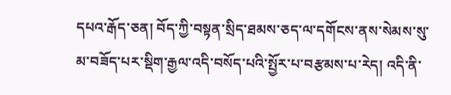དཔའ་རྒོད་ཅན། བོད་ཀྱི་བསྟན་སྲིད་ཐམས་ཅད་ལ་དགོངས་ནས་སེམས་སུ་མ་བཟོད་པར་སྡིག་རྒྱལ་འདི་བསོད་པའི་སྤྱོར་པ་བརྩམས་པ་རེད། འདི་ནི་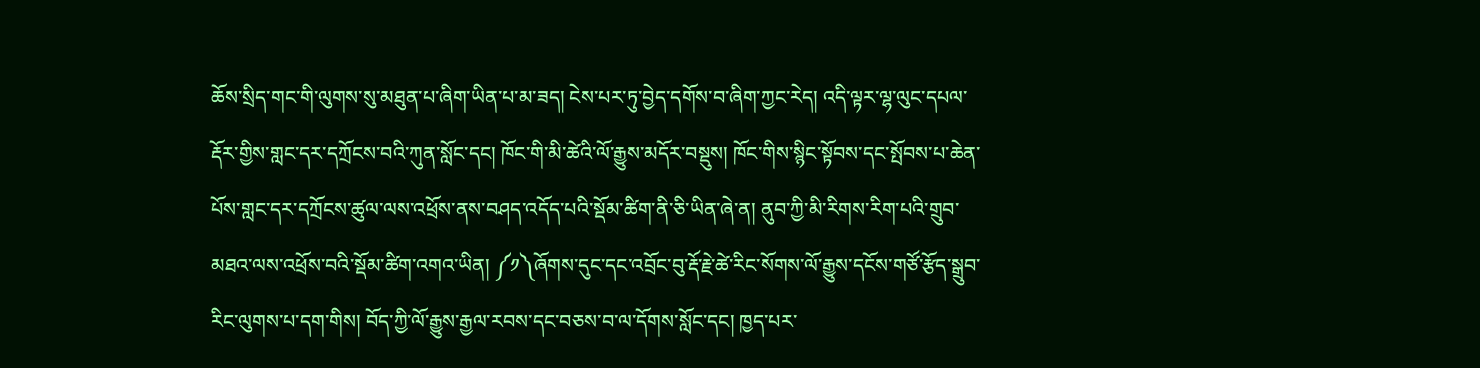ཆོས་སྲིད་གང་གི་ལུགས་སུ་མཐུན་པ་ཞིག་ཡིན་པ་མ་ཟད། ངེས་པར་ཏུ་བྱེད་དགོས་བ་ཞིག་ཀྱང་རེད། འདི་ལྟར་ལྷ་ལུང་དཔལ་རྡོར་གྱིས་གླང་དར་དཀྲོངས་བའི་ཀུན་སློང་དང། ཁོང་གི་མི་ཚེའི་ལོ་རྒྱུས་མདོར་བསྡུས། ཁོང་གིས་སྙིང་སྟོབས་དང་སྤོབས་པ་ཆེན་པོས་གླང་དར་དཀྲོངས་ཚུལ་ལས་འཕྲོས་ནས་བཤད་འདོད་པའི་སྡོམ་ཚིག་ནི་ཅི་ཡིན་ཞེ་ན། ནུབ་ཀྱི་མི་རིགས་རིག་པའི་གྲུབ་མཐའ་ལས་འཕྲོས་བའི་སྡོམ་ཚིག་འགའ་ཡིན། ༼༡༽ཞོགས་དུང་དང་འབྲོང་བུ་རྡོ་རྗེ་ཚེ་རིང་སོགས་ལོ་རྒྱུས་དངོས་གཙོ་རྩོད་སྒྲུབ་རིང་ལུགས་པ་དག་གིས། བོད་ཀྱི་ལོ་རྒྱུས་རྒྱལ་རབས་དང་བཅས་བ་ལ་དོགས་སློང་དང། ཁྱད་པར་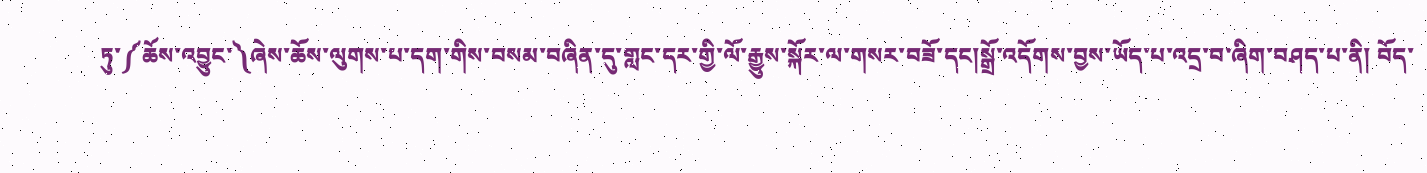ཏུ་༼ཆོས་འབྱུང་༽ཞེས་ཆོས་ལུགས་པ་དག་གིས་བསམ་བཞིན་དུ་གླང་དར་གྱི་ལོ་རྒྱུས་སྐོར་ལ་གསར་བཟོ་དང།སྒྲོ་འདོགས་བྱས་ཡོད་པ་འདྲ་བ་ཞིག་བཤད་པ་ནི། བོད་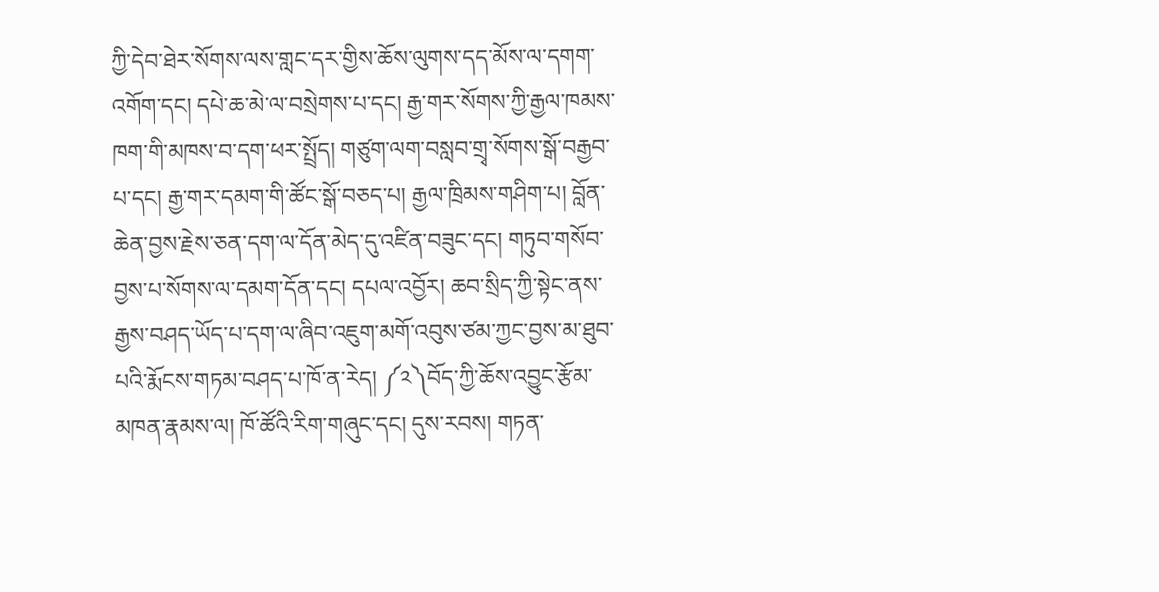ཀྱི་དེབ་ཐེར་སོགས་ལས་གླང་དར་གྱིས་ཆོས་ལུགས་དད་མོས་ལ་དགག་འགོག་དང། དཔེ་ཆ་མེ་ལ་བསྲེགས་པ་དང། རྒྱ་གར་སོགས་ཀྱི་རྒྱལ་ཁམས་ཁག་གི་མཁས་བ་དག་ཕར་སྤྲོད། གཙུག་ལག་བསླབ་གྲྭ་སོགས་སྒོ་བརྒྱབ་པ་དང། རྒྱ་གར་དམག་གི་ཚོང་སྒོ་བཅད་པ། རྒྱལ་ཁྲིམས་གཤིག་པ། བློན་ཆེན་བྱས་རྗེས་ཅན་དག་ལ་དོན་མེད་དུ་འཛིན་བཟུང་དང། གཏུབ་གསོབ་བྱས་པ་སོགས་ལ་དམག་དོན་དང། དཔལ་འབྱོར། ཆབ་སྲིད་ཀྱི་སྟེང་ནས་རྒྱས་བཤད་ཡོད་པ་དག་ལ་ཞིབ་འཇུག་མགོ་འབུས་ཙམ་ཀྱང་བྱས་མ་ཐུབ་པའི་རྨོངས་གཏམ་བཤད་པ་ཁོ་ན་རེད། ༼༢༽བོད་ཀྱི་ཆོས་འབྱུང་རྩོམ་མཁན་རྣམས་ལ། ཁོ་ཚོའི་རིག་གཞུང་དང། དུས་རབས། གཏན་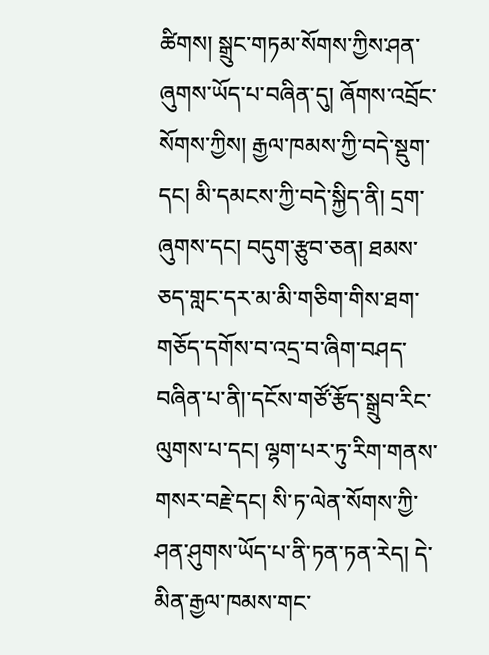ཚིགས། སྒྲུང་གཏམ་སོགས་ཀྱིས་ཤན་ཞུགས་ཡོད་པ་བཞིན་དུ། ཞོགས་འབྲོང་སོགས་ཀྱིས། རྒྱལ་ཁམས་ཀྱི་བདེ་སྡུག་དང། མི་དམངས་ཀྱི་བདེ་སྐྱིད་ནི། དྲག་ཞུགས་དང། བདུག་རྩུབ་ཅན། ཐམས་ཅད་གླང་དར་མ་མི་གཅིག་གིས་ཐག་གཅོད་དགོས་བ་འདྲ་བ་ཞིག་བཤད་བཞིན་པ་ནི།་དངོས་གཙོ་རྩོད་སྒྲུབ་རིང་ལུགས་པ་དང། ལྷག་པར་ཏུ་རིག་གནས་གསར་བརྗེ་དང། སི་ཏ་ལེན་སོགས་ཀྱི་ཤན་ཤུགས་ཡོད་པ་ནི་ཏན་ཏན་རེད། དེ་མིན་རྒྱལ་ཁམས་གང་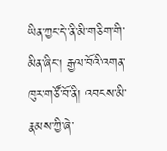ཡིན་ཀྱང་དེ་་ནི་མི་གཅིག་གི་མིན་ཞིང། རྒྱལ་བོའི་འགན་ཁུར་གཙོ་བོ་ནི། འབངས་མི་རྣམས་ཀྱི་ཞེ་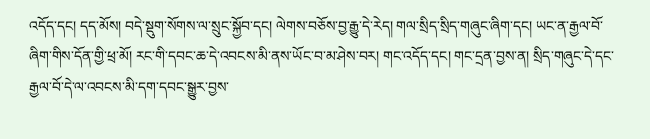འདོད་དང། དད་མོས། བདེ་སྡུག་སོགས་ལ་སྲུང་སྐྱོབ་དང། ལེགས་བཅོས་བྱ་རྒྱུ་དེ་རེད། གལ་སྲིད་སྲིད་གཞུང་ཞིག་དང། ཡང་ན་རྒྱལ་བོ་ཞིག་གིས་དོན་གྱི་ཕྲ་མོ། རང་གི་དབང་ཆ་དེ་འབངས་མི་ནས་ཡོང་བ་མ་ཤེས་བར། གང་འདོད་དང། གང་དྲན་བྱས་ན། སྲིད་གཞུང་དེ་དང་རྒྱལ་བོ་དེ་ལ་འབངས་མི་དག་དབང་སྒྱུར་བྱས་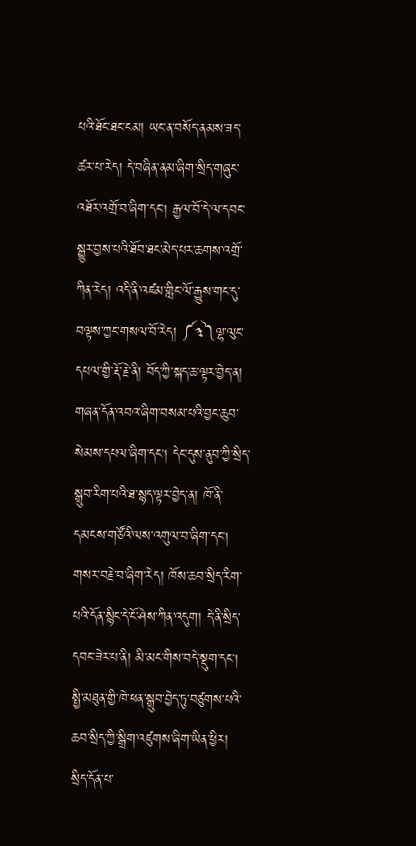པའི་ཐོང་ཐང་ངམ། ཡང་ན་བསོད་ནམས་ཟད་ཚར་པ་རེད། དེ་བཞིན་ནམ་ཞིག་སྲིད་གཞུང་འཐོར་འགྲོ་བ་ཞིག་དང། རྒྱལ་བོ་དེ་ལ་དབང་སྒྱུར་བྱས་པའི་ཐོབ་ཐང་མེད་པར་ཆགས་འགྲོ་ཀིན་རེད། འདི་ནི་འཛམ་གླིང་ལོ་རྒྱུས་གང་དུ་བལྟས་ཀྱང་གསལ་བོ་རེད། ༼༣༽ལྷ་ལུང་དཔལ་གྱི་རྡོ་རྗེ་ནི། བོད་ཀྱི་སྐད་ཆ་ལྟར་བྱེད་ན། གཞན་དོན་འབའ་ཞིག་བསམ་པའི་བྱང་ཆུབ་སེམས་དཔལ་ཞིག་དང། དེང་དུས་ནུབ་ཀྱི་སྲིད་སྒྲུབ་རིག་པའི་ཐ་སྙད་ལྟར་བྱེད་ན། ཁོ་ནི་དམངས་གཙོའི་ལས་འགུལ་བ་ཞིག་དང། གསར་བརྗེ་བ་ཞིག་རེད། ཁོས་ཆབ་སྲིད་རིག་པའི་དོན་སྙིང་དེ་ངོ་ཤེས་ཀིན་འདུག། དེ་ནི་སྲིད་དབང་ཟེར་པ་ནི། མི་མང་གིས་བདེ་སྡུག་དང། སྤྱི་མཐུན་གྱི་ཁེ་ཕན་སྒྲུབ་བྱེད་ཏུ་བཙུགས་པའི་ཆབ་སྲིད་ཀྱི་སྒྲིག་འཛུགས་ཞིག་ཡིན་ཕྱིར། སྲིད་དོན་པ་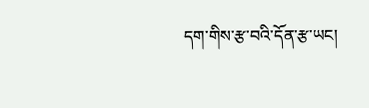དག་གིས་རྩ་བའི་དོན་རྩ་ཡང།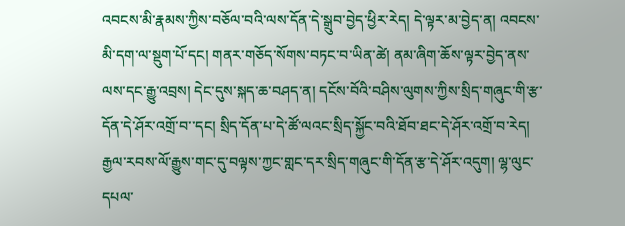འབངས་མི་རྣམས་ཀྱིས་བཅོལ་བའི་ལས་དོན་དེ་སྒྲུབ་བྱེད་ཕྱིར་རེད། དེ་ལྟར་མ་བྱེད་ན། འབངས་མི་དག་ལ་སྡུག་པོ་དང། གནར་གཅོད་སོགས་བཏང་བ་ཡིན་ཚེ། ནམ་ཞིག་ཆོས་ལྟར་བྱེད་ནས་ལས་དང་རྒྱུ་འབྲས། དེང་དུས་སྐད་ཆ་བཤད་ན། དངོས་བོའི་བཤིས་ལུགས་ཀྱིས་སྲིད་གཞུང་གི་རྩ་དོན་དེ་ཤོར་འགྲོ་བ་་དང། སྲིད་དོན་པ་དེ་ཚོ་ལའང་སྲིད་སྐྱོང་བའི་ཐོབ་ཐང་དེ་ཤོར་འགྲོ་བ་རེད། རྒྱལ་རབས་ལོ་རྒྱུས་གང་དུ་བལྟས་ཀྱང་གླང་དར་སྲིད་གཞུང་གི་དོན་རྩ་དེ་ཤོར་འདུག། ལྷ་ལུང་དཔལ་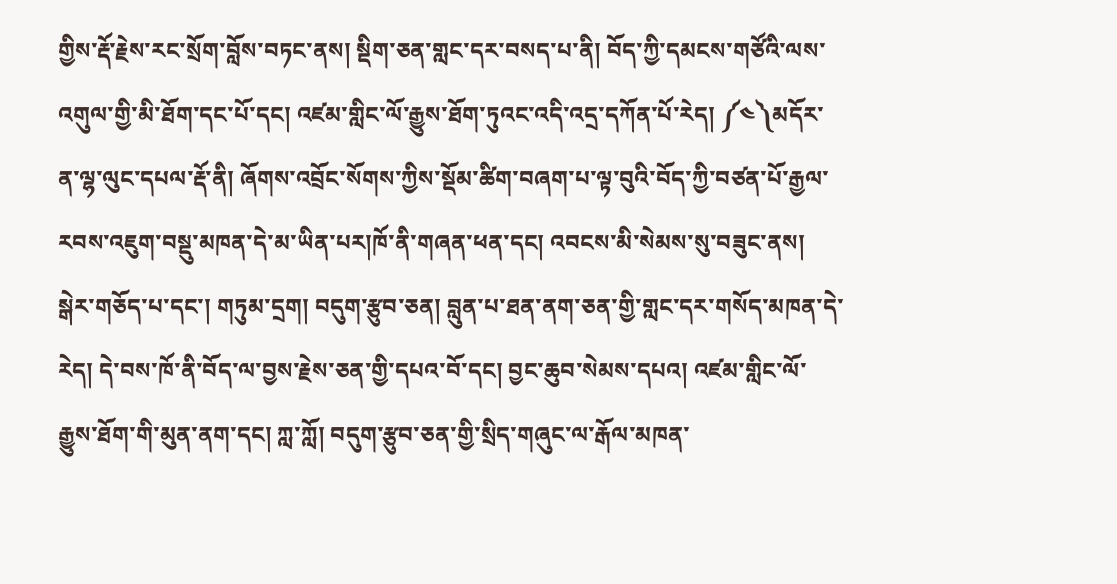གྱིས་རྡོ་རྗེས་རང་སྲོག་བློས་བཏང་ནས། སྡིག་ཅན་གླང་དར་བསད་པ་ནི། བོད་ཀྱི་དམངས་གཙོའི་ལས་འགུལ་གྱི་མི་ཐོག་དང་པོ་དང། འཛམ་གླིང་ལོ་རྒྱུས་ཐོག་ཏུའང་འདི་འདྲ་དཀོན་པོ་རེད། ༼༤༽མདོར་ན་ལྷ་ལུང་དཔལ་རྡོ་ནི། ཞོགས་འབྲོང་སོགས་ཀྱིས་སྡོམ་ཚིག་བཞག་པ་ལྟ་བུའི་བོད་ཀྱི་བཙན་པོ་རྒྱལ་རབས་འཇུག་བསྡུ་མཁན་དེ་མ་ཡིན་པར།ཁོ་ནི་གཞན་ཕན་དང། འབངས་མི་སེམས་སུ་བཟུང་ནས། སྒེར་གཅོད་པ་དང་། གཏུམ་དྲག། བདུག་རྩུབ་ཅན། བླུན་པ་ཐན་ནག་ཅན་གྱི་གླང་དར་གསོད་མཁན་དེ་རེད། དེ་བས་ཁོ་ནི་བོད་ལ་བྱས་རྗེས་ཅན་གྱི་དཔའ་བོ་དང། བྱང་ཆུབ་སེམས་དཔའ། འཛམ་གླིང་ལོ་རྒྱུས་ཐོག་གི་མུན་ནག་དང། ཀླ་ཀློ། བདུག་རྩུབ་ཅན་གྱི་སྲིད་གཞུང་ལ་རྒོལ་མཁན་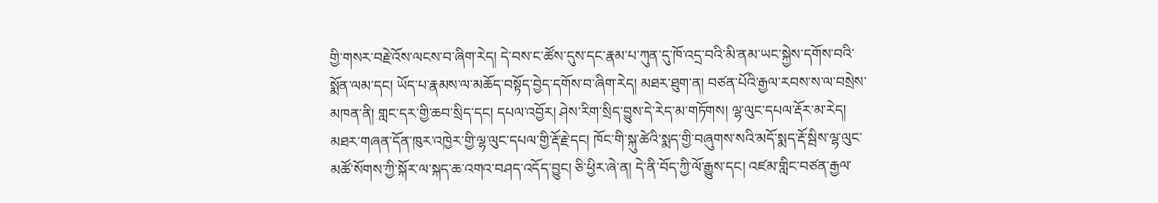གྱི་གསར་བརྗེ་འོས་ལངས་བ་ཞིག་རེད། དེ་བས་ང་ཚོས་དུས་དང་རྣམ་པ་ཀུན་དུ་ཁོ་འདྲ་བའི་མི་ནམ་ཡང་སྐྱེས་དགོས་བའི་སྨོན་ལམ་དང། ཡོད་པ་རྣམས་ལ་མཆོད་བསྟོད་བྱེད་དགོས་བ་ཞིག་རེད། མཐར་ཐུག་ན། བཙན་པོའི་རྒྱལ་རབས་ས་ལ་བསྲེས་མཁན་ནི། གླང་དར་གྱི་ཆབ་སྲིད་དང། དཔལ་འབྱོར། ཤེས་རིག་སྲིད་བྱུས་དེ་རེད་མ་གཏོགས། ལྷ་ལུང་དཔལ་རྡོར་མ་རེད།
མཐར་གཞན་དོན་ཁུར་འཁྱེར་གྱི་ལྷ་ལུང་དཔལ་གྱི་རྡོ་རྗེ་དང། ཁོང་གི་སྐུ་ཚེའི་སྨད་གྱི་བཞུགས་སའི་མདོ་སྨད་རྡོ་སྦིས་ལྷ་ལུང་མཚོ་སོགས་ཀྱི་སྐོར་ལ་སྐད་ཆ་འགའ་བཤད་འདོད་བྱུང། ཅི་ཕྱིར་ཞེ་ན། དེ་ནི་བོད་ཀྱི་ལོ་རྒྱུས་དང། འཛམ་གླིང་བཙན་རྒྱལ་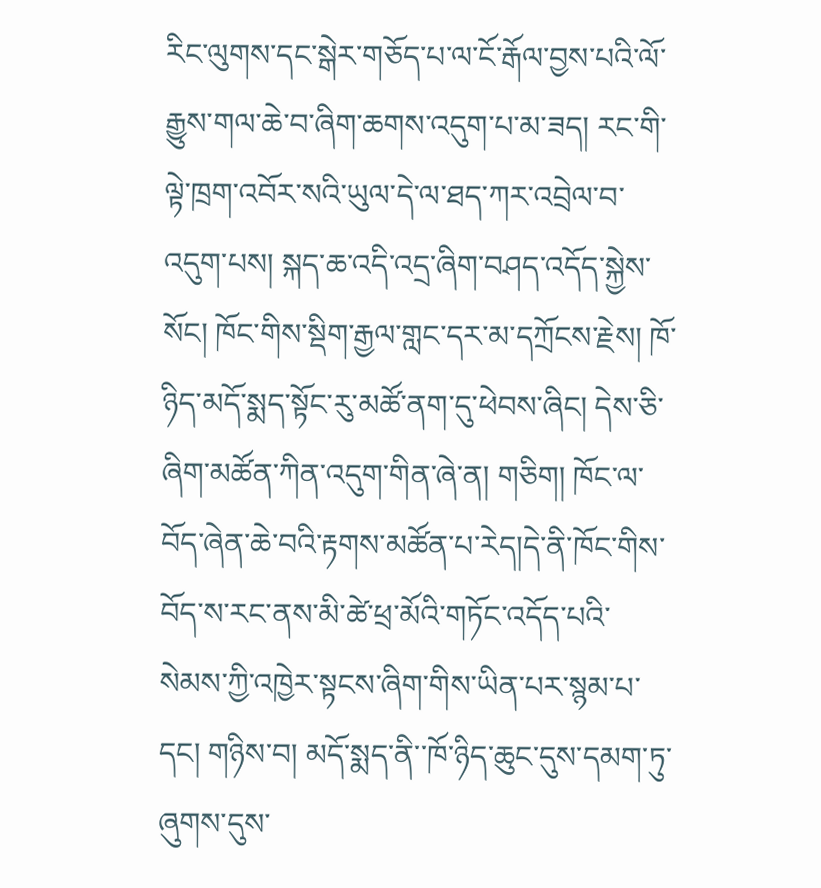རིང་ལུགས་དང་སྒེར་གཅོད་པ་ལ་ངོ་རྒོལ་བྱས་པའི་ལོ་རྒྱུས་གལ་ཆེ་བ་ཞིག་ཆགས་འདུག་པ་མ་ཟད། རང་གི་ལྟེ་ཁྲག་འབོར་སའི་ཡུལ་དེ་ལ་ཐད་ཀར་འབྲེལ་བ་འདུག་པས། སྐད་ཆ་འདི་འདྲ་ཞིག་བཤད་འདོད་སྐྱེས་སོང། ཁོང་གིས་སྡིག་རྒྱལ་གླང་དར་མ་དཀྲོངས་རྗེས། ཁོ་ཉིད་མདོ་སྨད་སྟོང་རུ་མཚོ་ནག་དུ་ཕེབས་ཞིང། དེས་ཅི་ཞིག་མཚོན་ཀིན་འདུག་གིན་ཞེ་ན། གཅིག། ཁོང་ལ་བོད་ཞེན་ཆེ་བའི་རྟགས་མཚོན་པ་རེད།དེ་ནི་ཁོང་གིས་བོད་ས་རང་ནས་མི་ཚེ་ཕྲ་མོའི་གཏོང་འདོད་པའི་སེམས་ཀྱི་འཁྱེར་སྟངས་ཞིག་གིས་ཡིན་པར་སྙམ་པ་དང། གཉིས་བ། མདོ་སྨད་ནི་་ཁོ་ཉིད་ཆུང་དུས་དམག་ཏུ་ཞུགས་དུས་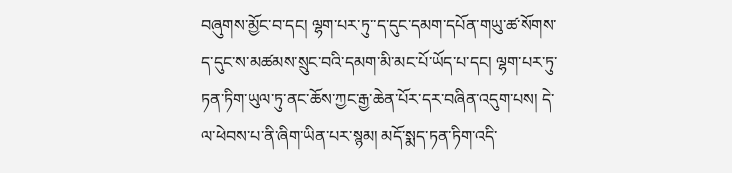བཞུགས་མྱོང་བ་དང། ལྷག་པར་ཏུ་་ད་དུང་དམག་དཔོན་གཡུ་ཚ་སོགས་ད་དུང་ས་མཚམས་སྲུང་བའི་དམག་མི་མང་པོ་ཡོད་པ་དང། ལྷག་པར་ཏུ་ཏན་ཏིག་ཡུལ་ཏུ་ནང་ཆོས་ཀྱང་རྒྱ་ཆེན་པོར་དར་བཞིན་འདུག་པས། དེ་ལ་ཕེབས་པ་ནི་ཞིག་ཡིན་པར་སྙམ། མདོ་སྨད་ཏན་ཏིག་འདི་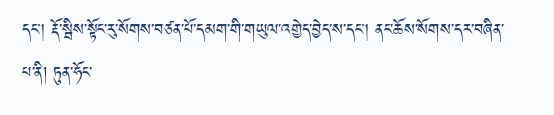དང། རྡོ་སྦིས་སྟོང་རུ་སོགས་བཙན་པོ་དམག་གི་གཡུལ་འགྱེད་བྱེད་ས་དང། ནང་ཆོས་སོགས་དར་བཞིན་པ་ནི། ཏུན་ཧོང་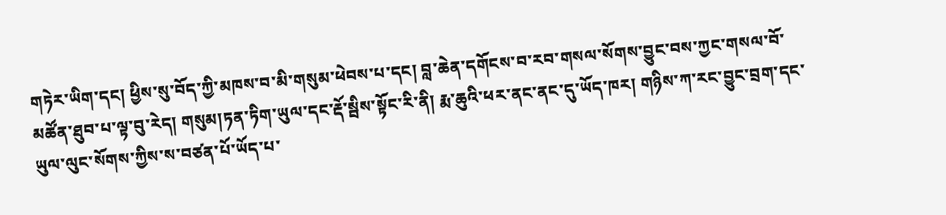གཏེར་ཡིག་དང། ཕྱིས་སུ་བོད་ཀྱི་མཁས་བ་མི་གསུམ་ཕེབས་པ་དང། བླ་ཆེན་དགོངས་བ་རབ་གསལ་སོགས་བྱུང་བས་ཀྱང་གསལ་བོ་མཚོན་ཐུབ་པ་ལྟ་བུ་རེད། གསུམ།ཏན་ཏིག་ཡུལ་དང་རྡོ་སྦིས་སྟོང་རི་ནི། རྨ་ཆུའི་ཕར་ནང་ནང་དུ་ཡོད་ཁར། གཉིས་ཀ་རང་བྱུང་བྲག་དང་ཡུལ་ལུང་སོགས་ཀྱིས་ས་བཙན་པོ་ཡོད་པ་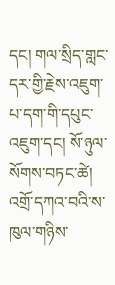དང། གལ་སྲིད་གླང་དར་གྱི་རྗེས་འཇུག་པ་དག་གི་དཔུང་འཇུག་དང། སོ་ཉུལ་སོགས་བཏང་ཚེ། འགྲོ་དཀའ་བའི་ས་ཁུལ་གཉིས་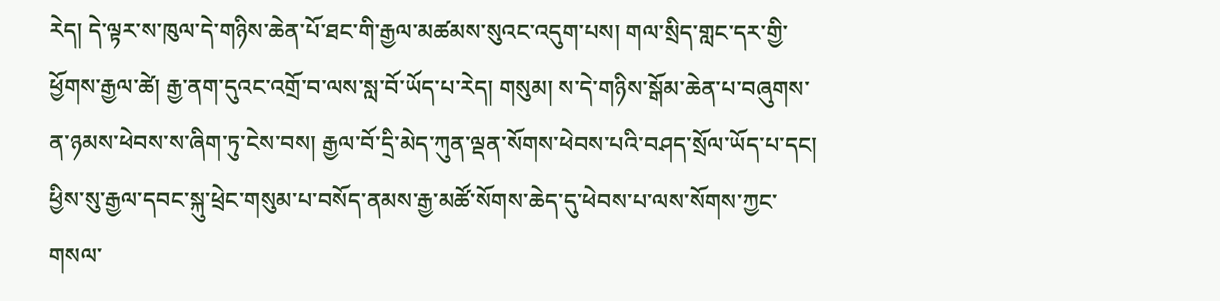རེད། དེ་ལྟར་ས་ཁུལ་དེ་གཉིས་ཆེན་པོ་ཐང་གི་རྒྱལ་མཚམས་སུའང་འདུག་པས། གལ་སྲིད་གླང་དར་གྱི་ཕྱོགས་རྒྱལ་ཚེ། རྒྱ་ནག་དུའང་འགྲོ་བ་ལས་སླ་བོ་ཡོད་པ་རེད། གསུམ། ས་དེ་གཉིས་སྒོམ་ཆེན་པ་བཞུགས་ན་ཉམས་ཕེབས་ས་ཞིག་ཏུ་ངེས་བས། རྒྱལ་བོ་དྲི་མེད་ཀུན་ལྡན་སོགས་ཕེབས་པའི་བཤད་སྲོལ་ཡོད་པ་དང། ཕྱིས་སུ་རྒྱལ་དབང་སྐུ་ཕྲེང་གསུམ་པ་བསོད་ནམས་རྒྱ་མཚོ་སོགས་ཆེད་དུ་ཕེབས་པ་ལས་སོགས་ཀྱང་གསལ་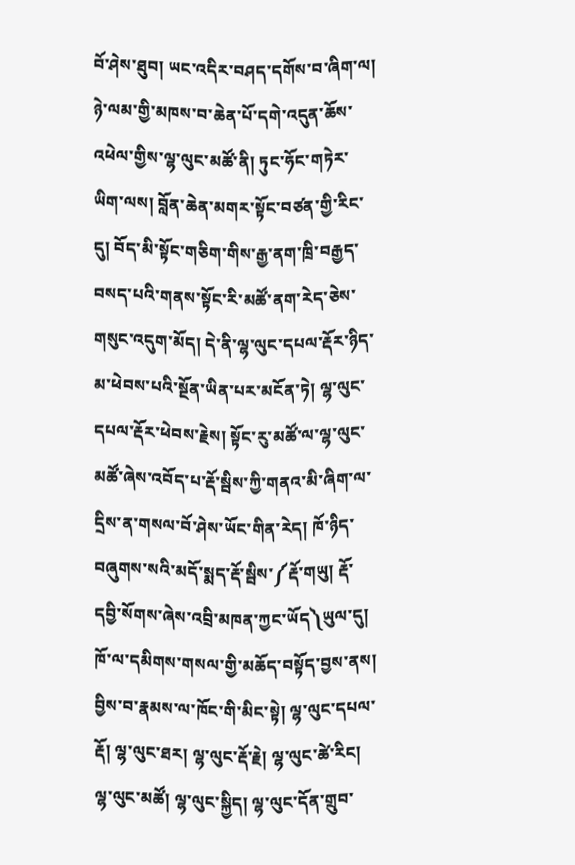བོ་ཤེས་ཐུབ། ཡང་འདིར་བཤད་དགོས་བ་ཞིག་ལ། ཉེ་ལམ་གྱི་མཁས་བ་ཆེན་པོ་དགེ་འདུན་ཆོས་འཕེལ་གྱིས་ལྷ་ལུང་མཚོ་ནི། ཏུང་ཧོང་གཏེར་ཡིག་ལས། བློན་ཆེན་མགར་སྟོང་བཙན་གྱི་རིང་དུ། བོད་མི་སྟོང་གཅིག་གིས་རྒྱ་ནག་ཁྲི་བརྒྱད་བསད་པའི་གནས་སྟོང་རི་མཚོ་ནག་རེད་ཅེས་གསུང་འདུག་མོད། དེ་ནི་ལྷ་ལུང་དཔལ་རྡོར་ཉིད་མ་ཕེབས་པའི་སྔོན་ཡིན་པར་མངོན་ཏེ། ལྷ་ལུང་དཔལ་རྡོར་ཕེབས་རྗེས། སྟོང་རུ་མཚོ་ལ་ལྷ་ལུང་མཚོ་ཞེས་འབོད་པ་རྡོ་སྦིས་ཀྱི་གནའ་མི་ཞིག་ལ་དྲིས་ན་གསལ་བོ་ཤེས་ཡོང་གིན་རེད། ཁོ་ཉིད་བཞུགས་སའི་མདོ་སྨད་རྡོ་སྦིས་༼རྡོ་གཡུ། རྡོ་དབྱི་སོགས་ཞེས་འབྲི་མཁན་ཀྱང་ཡོད༽ཡུལ་དུ། ཁོ་ལ་དམིགས་གསལ་གྱི་མཆོད་བསྟོད་བྱས་ནས། བྱིས་བ་རྣམས་ལ་ཁོང་གི་མིང་སྟེ། ལྷ་ལུང་དཔལ་རྡོ། ལྷ་ལུང་ཐར། ལྷ་ལུང་རྡོ་རྗེ། ལྷ་ལུང་ཚེ་རིང། ལྷ་ལུང་མཚོ། ལྷ་ལུང་སྐྱིད། ལྷ་ལུང་དོན་གྲུབ་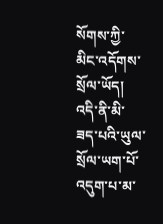སོགས་ཀྱི་མིང་འདོགས་སྲོལ་ཡོད། འདི་ནི་མི་ཟད་པའི་ཡུལ་སྲོལ་ཡག་པོ་འདུག་པ་མ་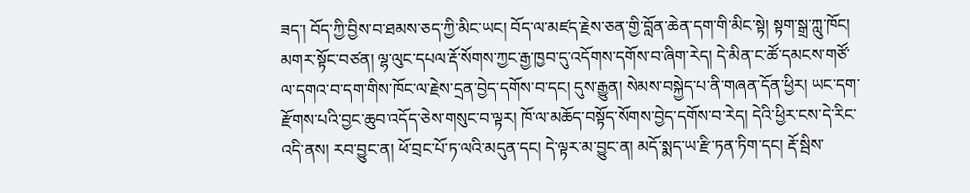ཟད་། བོད་ཀྱི་བྱིས་བ་ཐམས་ཅད་ཀྱི་མིང་ཡང། བོད་ལ་མཛད་རྗེས་ཅན་གྱི་བློན་ཆེན་དག་གི་མིང་སྟེ། སྟག་སྒྲ་ཀླུ་ཁོང། མགར་སྟོང་བཙན། ལྷ་ལུང་དཔལ་རྡོ་སོགས་ཀྱང་རྒྱ་ཁྱབ་དུ་འདོགས་དགོས་བ་ཞིག་རེད། དེ་མིན་ང་ཚོ་དམངས་གཙོ་ལ་དགའ་བ་དག་གིས་ཁོང་ལ་རྗེས་དྲན་བྱེད་དགོས་བ་དང། དུས་རྒྱུན། སེམས་བསྐྱེད་པ་ནི་གཞན་དོན་ཕྱིར། ཡང་དག་རྫོགས་པའི་བྱང་ཆུབ་འདོད་ཅེས་གསུང་བ་ལྟར། ཁོ་ལ་མཆོད་བསྟོད་སོགས་བྱེད་དགོས་བ་རེད། དེའི་ཕྱིར་ངས་དེ་རིང་འདི་ནས། རབ་བྱུང་ན། ཕོ་བྲང་པོ་ཏ་ལའི་མདུན་དང། དེ་ལྟར་མ་བྱུང་ན། མདོ་སྨད་ཡ་རྫི་ཏན་ཏིག་དང། རྡོ་སྦིས་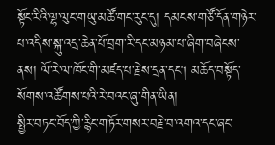སྟོང་རིའི་ལྷ་ལུང་གཡུ་མཚོ་གང་རུང་དུ། དམངས་གཙོ་དོན་གཉེར་པ་འདིས་སྐུ་འདྲ་ཆེན་པོ་བྲག་རི་དང་མཉམ་པ་ཞིག་བཞེངས་ནས། ལོ་རེ་ལ་ཁོང་གི་མཛད་པ་རྗེས་དྲན་དང། མཆོད་བསྟོད་སོགས་འཚོགས་པའི་རེ་བའང་ཞུ་གིན་ཡིན།
སྤྱིར་བཏང་བོད་ཀྱི་རྙིང་གཏོར་གསར་བརྗེ་བ་འགའ་དང་ཞང་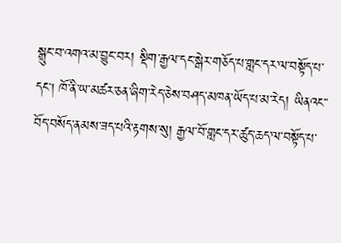སྒྲུང་བ་འགའ་མ་བྱུང་བར། སྡིག་རྒྱལ་དང་སྒེར་གཅོད་པ་གླང་དར་ལ་བསྟོད་པ་དང། ཁོ་ནི་ཡ་མཚར་ཅན་ཞིག་རེད་ཅེས་བཤད་མཁན་ཡོད་པ་མ་རེད། ཡིནའང་་བོད་བསོད་ནམས་ཟད་པའི་རྟགས་སུ། རྒྱལ་བོ་གླང་དར་ཚུད་ཆད་ལ་བསྟོད་པ་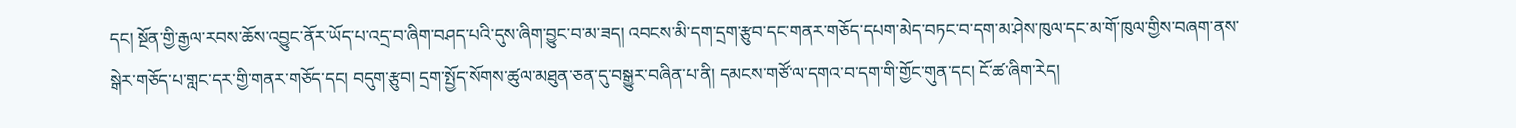དང། སྔོན་གྱི་རྒྱལ་རབས་ཆོས་འབྱུང་ནོར་ཡོད་པ་འདྲ་བ་ཞིག་བཤད་པའི་དུས་ཞིག་བྱུང་བ་མ་ཟད། འབངས་མི་དག་དྲག་རྩུབ་དང་གནར་གཅོད་དཔག་མེད་བཏང་བ་དག་མ་ཤེས་ཁུལ་དང་མ་གོ་ཁུལ་གྱིས་བཞག་ནས་སྒེར་གཅོད་པ་གླང་དར་གྱི་གནར་གཅོད་དང། བདུག་རྩུབ། དྲག་སྤྱོད་སོགས་ཚུལ་མཐུན་ཅན་དུ་བསྒྱུར་བཞིན་པ་ནི། དམངས་གཙོ་ལ་དགའ་བ་དག་གི་གྱོང་གུན་དང། ངོ་ཚ་ཞིག་རེད།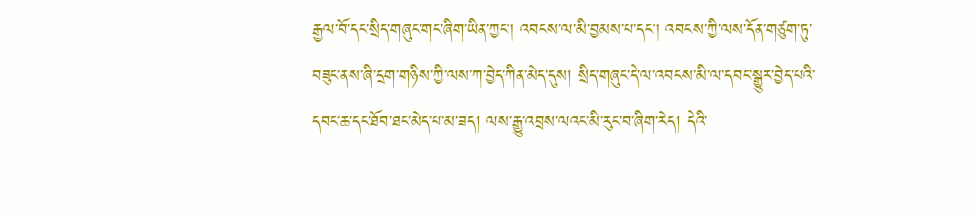རྒྱལ་བོ་དང་སྲིད་གཞུང་གང་ཞིག་ཡིན་ཀྱང། འབངས་ལ་མི་བྱམས་པ་དང། འབངས་ཀྱི་ལས་དོན་གཙུག་ཏུ་བཟུང་ནས་ཞི་དྲག་གཉིས་ཀྱི་ལས་ཀ་བྱེད་ཀིན་མེད་དུས། སྲིད་གཞུང་དེ་ལ་འབངས་མི་ལ་དབང་སྒྱུར་བྱེད་པའི་དབང་ཆ་དང་ཐོབ་ཐང་མེད་པ་མ་ཟད། ལས་རྒྱུ་འབྲས་ལའང་མི་རུང་བ་ཞིག་རེད། དེའི་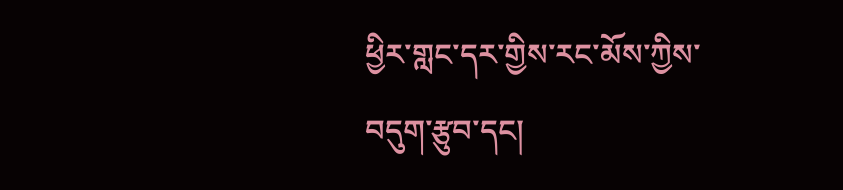ཕྱིར་གླང་དར་གྱིས་རང་མོས་ཀྱིས་བདུག་རྩུབ་དང།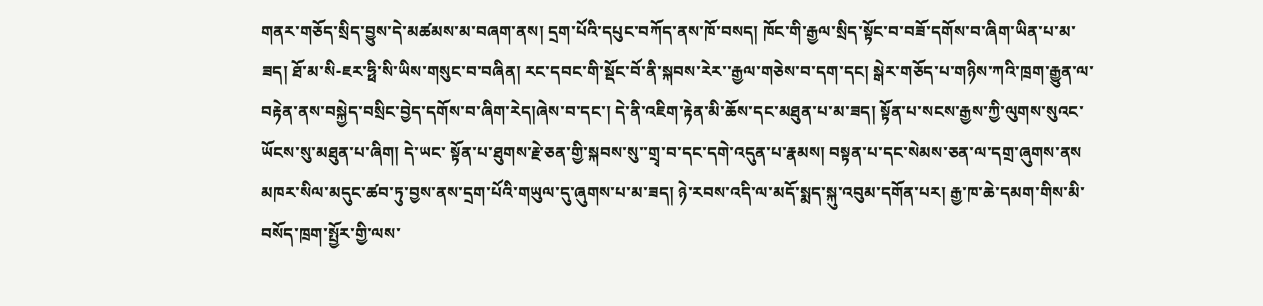གནར་གཅོད་སྲིད་བྱུས་དེ་མཚམས་མ་བཞག་ནས། དྲག་པོའི་དཔུང་བཀོད་ནས་ཁོ་བསད། ཁོང་གི་རྒྱལ་སྲིད་སྟོང་བ་བཟོ་དགོས་བ་ཞིག་ཡིན་པ་མ་ཟད། ཐོ་མ་སི-ཇར་ཧྥི་སི་ཡིས་གསུང་བ་བཞིན། རང་དབང་གི་སྡོང་བོ་ནི་སྐབས་རེར་་རྒྱལ་གཅེས་བ་དག་དང། སྒེར་གཅོད་པ་གཉིས་ཀའི་ཁྲག་རྒྱུན་ལ་བརྟེན་ནས་བསྐྱེད་བསྲིང་བྱེད་དགོས་བ་ཞིག་རེད།ཞེས་བ་དང་། དེ་ནི་འཇིག་རྟེན་མི་ཆོས་དང་མཐུན་པ་མ་ཟད། སྟོན་པ་སངས་རྒྱས་ཀྱི་ལུགས་སུའང་ཡོངས་སུ་མཐུན་པ་ཞིག། དེ་ཡང་ སྟོན་པ་ཐུགས་རྗེ་ཅན་གྱི་སྐབས་སུ་་གྲྭ་བ་དང་དགེ་འདུན་པ་རྣམས། བསྟན་པ་དང་སེམས་ཅན་ལ་དགྲ་ཞུགས་ནས མཁར་སིལ་མདུང་ཚབ་ཏུ་བྱས་ནས་དྲག་པོའི་གཡུལ་དུ་ཞུགས་པ་མ་ཟད། ཉེ་རབས་འདི་ལ་མདོ་སྨད་སྐུ་འབུམ་དགོན་པར། རྒྱ་ཁ་ཆེ་དམག་གིས་མི་བསོད་ཁྲག་སྤྱོར་གྱི་ལས་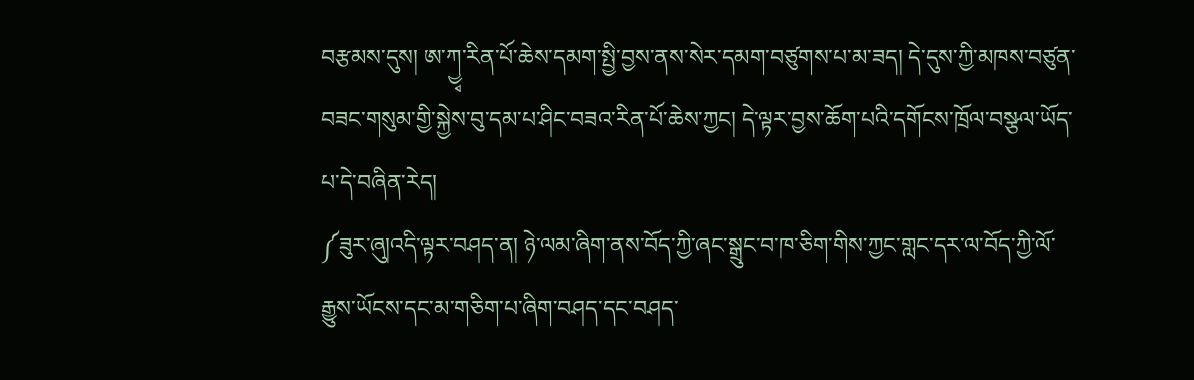བརྩམས་དུས། ཨ་ཀྱྭ་རིན་པོ་ཆེས་དམག་སྤྱི་བྱས་ནས་སེར་དམག་བཙུགས་པ་མ་ཟད། དེ་དུས་ཀྱི་མཁས་བཙུན་བཟང་གསུམ་གྱི་སྐྱེས་བུ་དམ་པ་ཤིང་བཟའ་རིན་པོ་ཆེས་ཀྱང། དེ་ལྟར་བྱས་ཆོག་པའི་དགོངས་ཁྲོལ་བསྩལ་ཡོད་པ་དེ་བཞིན་རེད།
༼ཟུར་ཞུ།འདི་ལྟར་བཤད་ན། ཉེ་ལམ་ཞིག་ནས་བོད་ཀྱི་ཞང་སྒྲུང་བ་ཁ་ཅིག་གིས་ཀྱང་གླང་དར་ལ་བོད་ཀྱི་ལོ་རྒྱུས་ཡོངས་དང་མ་གཅིག་པ་ཞིག་བཤད་དང་བཤད་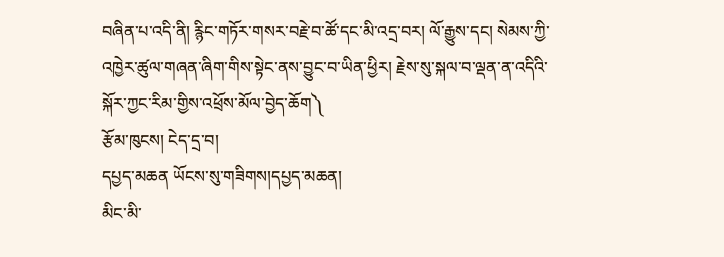བཞིན་པ་འདི་ནི། རྙིང་གཏོར་གསར་བརྗེ་བ་ཚོ་དང་མི་འདྲ་བར། ལོ་རྒྱུས་དང། སེམས་ཀྱི་འཁྱེར་ཚུལ་གཞན་ཞིག་གིས་སྟེང་ནས་བྱུང་བ་ཡིན་ཕྱིར། རྗེས་སུ་སྐལ་བ་ལྡན་ན་འདིའི་སྐོར་ཀྱང་རིམ་གྱིས་འཕྲོས་མོལ་བྱེད་ཆོག༽
རྩོམ་ཁུངས། ངེད་དྲ་བ།
དཔྱད་མཆན ཡོངས་སུ་གཟིགས།དཔྱད་མཆན།
མིང་མི་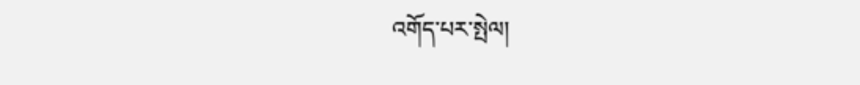འགོད་པར་སྤེལ།